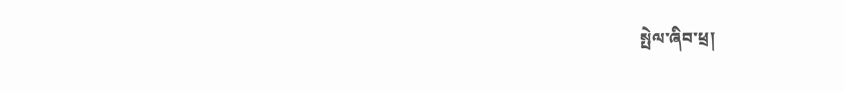སྤེལ་ཞིབ་ཕྲ།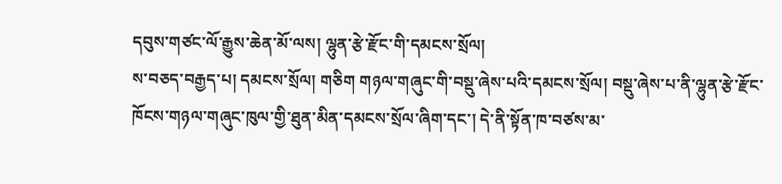དབུས་གཙང་ལོ་རྒྱུས་ཆེན་མོ་ལས། ལྷུན་རྩེ་རྫོང་གི་དམངས་སྲོལ།
ས་བཅད་བརྒྱད་པ། དམངས་སྲོལ། གཅིག གཉལ་གཞུང་གི་བསྡུ་ཞེས་པའི་དམངས་སྲོལ། བསྡུ་ཞེས་པ་ནི་ལྷུན་རྩེ་རྫོང་ཁོངས་གཉལ་གཞུང་ཁུལ་གྱི་ཐུན་མིན་དམངས་སྲོལ་ཞིག་དང་། དེ་ནི་སྟོན་ཁ་བཙས་མ་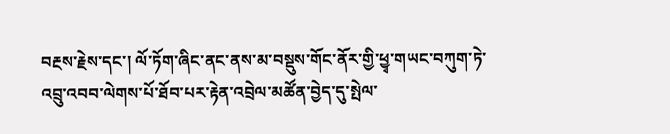བརྔས་རྗེས་དང་། ལོ་ཏོག་ཞིང་ནང་ནས་མ་བསྡུས་གོང་ནོར་གྱི་ཕྱྭ་གཡང་བཀུག་ཏེ་འབྲུ་འབབ་ལེགས་པོ་ཐོབ་པར་རྟེན་འབྲེལ་མཚོན་བྱེད་དུ་སྤེལ་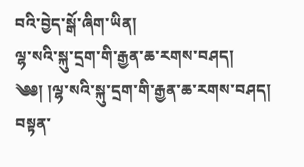བའི་བྱེད་སྒོ་ཞིག་ཡིན།
ལྷ་སའི་སྐུ་དྲག་གི་རྒྱན་ཆ་རགས་བཤད།
༄༅། །ལྷ་སའི་སྐུ་དྲག་གི་རྒྱན་ཆ་རགས་བཤད། བསྟན་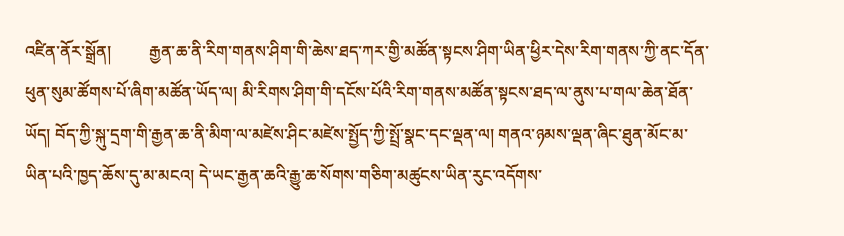འཛིན་ནོར་སྒྲོན།         རྒྱན་ཆ་ནི་རིག་གནས་ཤིག་གི་ཆེས་ཐད་ཀར་གྱི་མཚོན་སྟངས་ཤིག་ཡིན་ཕྱིར་དེས་རིག་གནས་ཀྱི་ནང་དོན་ཕུན་སུམ་ཚོགས་པོ་ཞིག་མཚོན་ཡོད་ལ། མི་རིགས་ཤིག་གི་དངོས་པོའི་རིག་གནས་མཚོན་སྟངས་ཐད་ལ་ནུས་པ་གལ་ཆེན་ཐོན་ཡོད། བོད་ཀྱི་སྐུ་དྲག་གི་རྒྱན་ཆ་ནི་མིག་ལ་མཛེས་ཤིང་མཛེས་སྤྱོད་ཀྱི་སྤྲོ་སྣང་དང་ལྡན་ལ། གནའ་ཉམས་ལྡན་ཞིང་ཐུན་མོང་མ་ཡིན་པའི་ཁྱད་ཆོས་དུ་མ་མངའ། དེ་ཡང་རྒྱན་ཆའི་རྒྱུ་ཆ་སོགས་གཅིག་མཚུངས་ཡིན་རུང་འདོགས་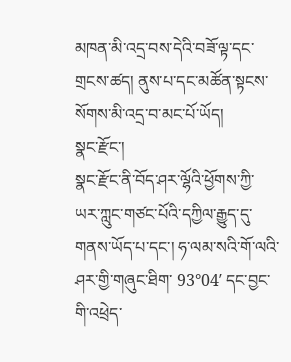མཁན་མི་འདྲ་བས་དེའི་བཟོ་ལྟ་དང་གྲངས་ཚད། ནུས་པ་དང་མཚོན་སྟངས་སོགས་མི་འདྲ་བ་མང་པོ་ཡོད།
སྣང་རྫོང་།
སྣང་རྫོང་ནི་བོད་ཤར་ལྷོའི་ཕྱོགས་ཀྱི་ཡར་ཀླུང་གཙང་པོའི་དཀྱིལ་རྒྱུད་དུ་གནས་ཡོད་པ་དང་། ཧ་ལམ་སའི་གོ་ལའི་ཤར་གྱི་གཞུང་ཐིག་ 93°04′ དང་བྱང་གི་འཕྲེད་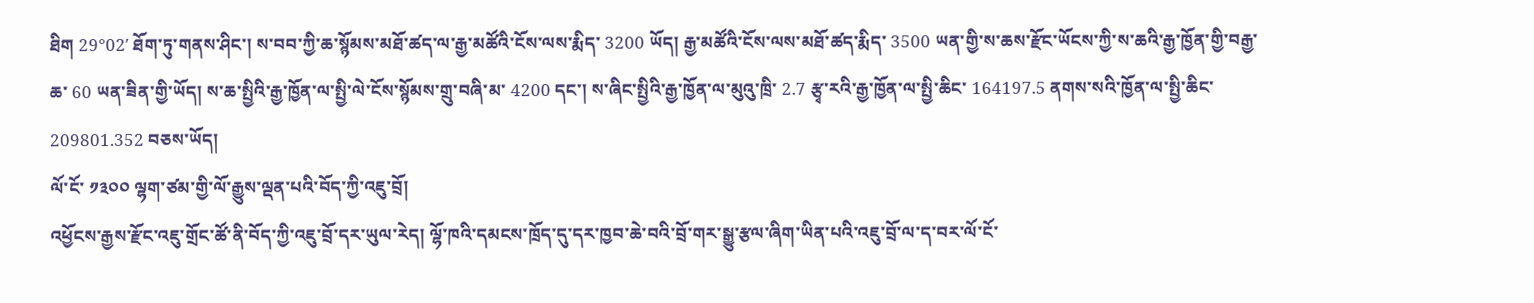ཐིག 29°02′ ཐོག་ཏུ་གནས་ཤིང་། ས་བབ་ཀྱི་ཆ་སྙོམས་མཐོ་ཚད་ལ་རྒྱ་མཚོའི་ངོས་ལས་རྨིད་ 3200 ཡོད། རྒྱ་མཚོའི་ངོས་ལས་མཐོ་ཚད་རྨིད་ 3500 ཡན་གྱི་ས་ཆས་རྫོང་ཡོངས་ཀྱི་ས་ཆའི་རྒྱ་ཁྱོན་གྱི་བརྒྱ་ཆ་ 60 ཡན་ཟིན་གྱི་ཡོད། ས་ཆ་སྤྱིའི་རྒྱ་ཁྱོན་ལ་སྤྱི་ལེ་ངོས་སྙོམས་གྲུ་བཞི་མ་ 4200 དང་། ས་ཞིང་སྤྱིའི་རྒྱ་ཁྱོན་ལ་མུའུ་ཁྲི་ 2.7 རྩྭ་རའི་རྒྱ་ཁྱོན་ལ་སྤྱི་ཆིང་ 164197.5 ནགས་སའི་ཁྱོན་ལ་སྤྱི་ཆིང་ 209801.352 བཅས་ཡོད།
ལོ་ངོ་ ༡༣༠༠ ལྷག་ཙམ་གྱི་ལོ་རྒྱུས་ལྡན་པའི་བོད་ཀྱི་འཇུ་བྲོ།
འཕྱོངས་རྒྱས་རྫོང་འཇུ་གྲོང་ཚོ་ནི་བོད་ཀྱི་འཇུ་བྲོ་དར་ཡུལ་རེད། ལྷོ་ཁའི་དམངས་ཁྲོད་དུ་དར་ཁྱབ་ཆེ་བའི་བྲོ་གར་སྒྱུ་རྩལ་ཞིག་ཡིན་པའི་འཇུ་བྲོ་ལ་ད་བར་ལོ་ངོ་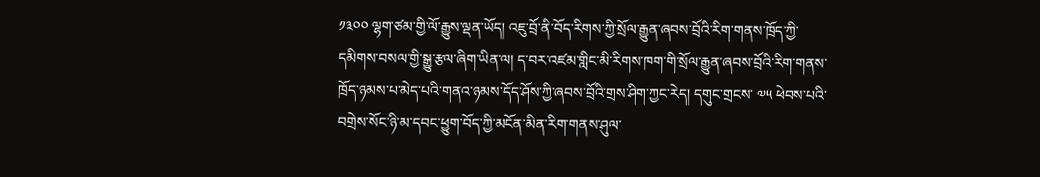༡༣༠༠ ལྷག་ཙམ་གྱི་ལོ་རྒྱུས་ལྡན་ཡོད། འཇུ་བྲོ་ནི་བོད་རིགས་ཀྱི་སྲོལ་རྒྱུན་ཞབས་བྲོའི་རིག་གནས་ཁྲོད་ཀྱི་དམིགས་བསལ་གྱི་སྒྱུ་རྩལ་ཞིག་ཡིན་ལ། ད་བར་འཛམ་གླིང་མི་རིགས་ཁག་གི་སྲོལ་རྒྱུན་ཞབས་བྲོའི་རིག་གནས་ཁྲོད་ཉམས་པ་མེད་པའི་གནའ་ཉམས་དོད་ཤོས་ཀྱི་ཞབས་བྲོའི་གྲས་ཤིག་ཀྱང་རེད། དགུང་གྲངས་ ༧༥ ཕེབས་པའི་བགྲེས་སོང་ཉི་མ་དབང་ཕྱུག་བོད་ཀྱི་མངོན་མིན་རིག་གནས་ཤུལ་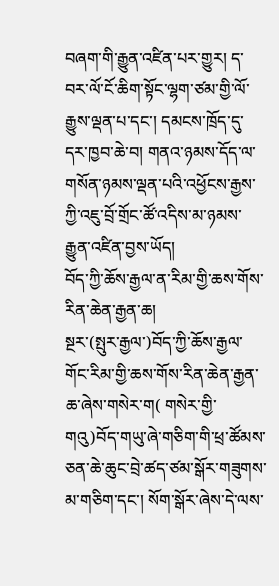བཞག་གི་རྒྱུན་འཛིན་པར་གྱུར། ད་བར་ལོ་ངོ་ཆིག་སྟོང་ལྷག་ཙམ་གྱི་ལོ་རྒྱུས་ལྡན་པ་དང་། དམངས་ཁྲོད་དུ་དར་ཁྱབ་ཆེ་བ། གནའ་ཉམས་དོད་ལ་གསོན་ཉམས་ལྡན་པའི་འཕྱོངས་རྒྱས་ཀྱི་འཇུ་བྲོ་གྲོང་ཚོ་འདིས་མ་ཉམས་རྒྱུན་འཛིན་བྱས་ཡོད།
བོད་ཀྱི་ཆོས་རྒྱལ་ན་རིམ་གྱི་ཆས་གོས་རིན་ཆེན་རྒྱན་ཆ།
སྔར་(སྤུར་རྒྱལ་)བོད་ཀྱི་ཆོས་རྒྱལ་གོང་རིམ་གྱི་ཆས་གོས་རིན་ཆེན་རྒྱན་ཆ་ཞེས་གསེར་ག( གསེར་གྱི་གའུ)བོད་གཡུ་ཞེ་གཅིག་གི་ཕྲ་ཚོམས་ཅན་ཆེ་ཆུང་བྲེ་ཚད་ཙམ་སྒོར་གཟུགས་མ་གཅིག་དང་། སོག་སྒོར་ཞེས་དེ་ལས་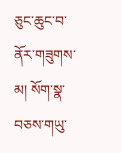ཅུང་ཆུང་བ་ནོར་གཟུགས་མ། སོག་སྣ་བཅས་གཡུ་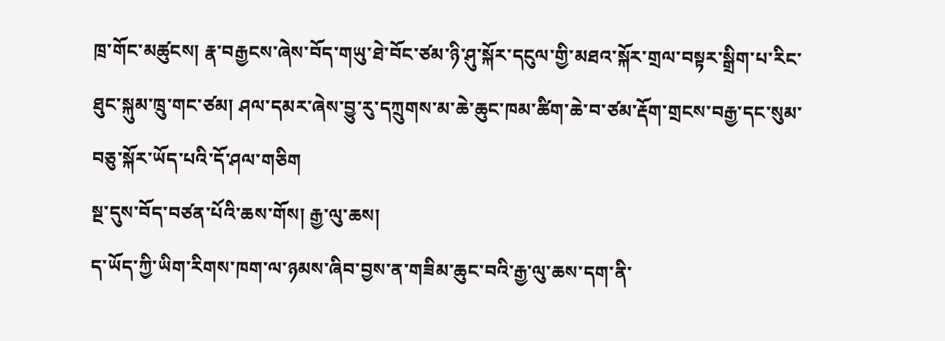ཁྲ་གོང་མཚུངས། རྣ་བརྒྱངས་ཞེས་བོད་གཡུ་ཐེ་བོང་ཙམ་ཉི་ཤུ་སྐོར་དངུལ་གྱི་མཐའ་སྐོར་གྲལ་བསྟར་སྒྲིག་པ་རིང་ཐུང་སྐུམ་ཁྲུ་གང་ཙམ། ཤལ་དམར་ཞེས་བྱུ་རུ་དཀྲུགས་མ་ཆེ་ཆུང་ཁམ་ཚིག་ཆེ་བ་ཙམ་རྡོག་གྲངས་བརྒྱ་དང་སུམ་བཅུ་སྐོར་ཡོད་པའི་དོ་ཤལ་གཅིག
སྔ་དུས་བོད་བཙན་པོའི་ཆས་གོས། རྒྱ་ལུ་ཆས།
ད་ཡོད་ཀྱི་ཡིག་རིགས་ཁག་ལ་ཉམས་ཞིབ་བྱས་ན་གཟིམ་ཆུང་བའི་རྒྱ་ལུ་ཆས་དག་ནི་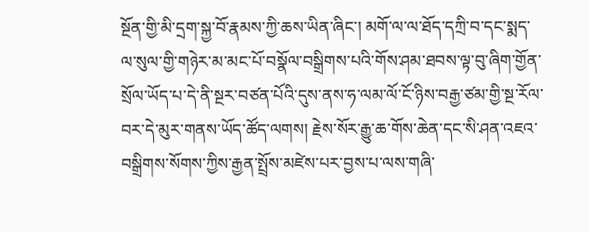སྔོན་གྱི་མི་དྲག་སྐྱ་བོ་རྣམས་ཀྱི་ཆས་ཡིན་ཞིང་། མགོ་ལ་ལ་ཐོད་དཀྲི་བ་དང་སྨད་ལ་སུལ་གྱི་གཉེར་མ་མང་པོ་བསྣོལ་བསྒྲིགས་པའི་གོས་ཤམ་ཐབས་ལྟ་བུ་ཞིག་གྱོན་སྲོལ་ཡོད་པ་དེ་ནི་སྔར་བཙན་པོའི་དུས་ནས་ཧ་ལམ་ལོ་ངོ་ཉིས་བརྒྱ་ཙམ་གྱི་སྔ་རོལ་བར་དེ་མུར་གནས་ཡོད་ཚོད་ལགས། རྗེས་སོར་རྒྱུ་ཆ་གོས་ཆེན་དང་སི་ཤན་འཇའ་བསྒྲིགས་སོགས་ཀྱིས་རྒྱན་སྤྲོས་མཛེས་པར་བྱས་པ་ལས་གཞི་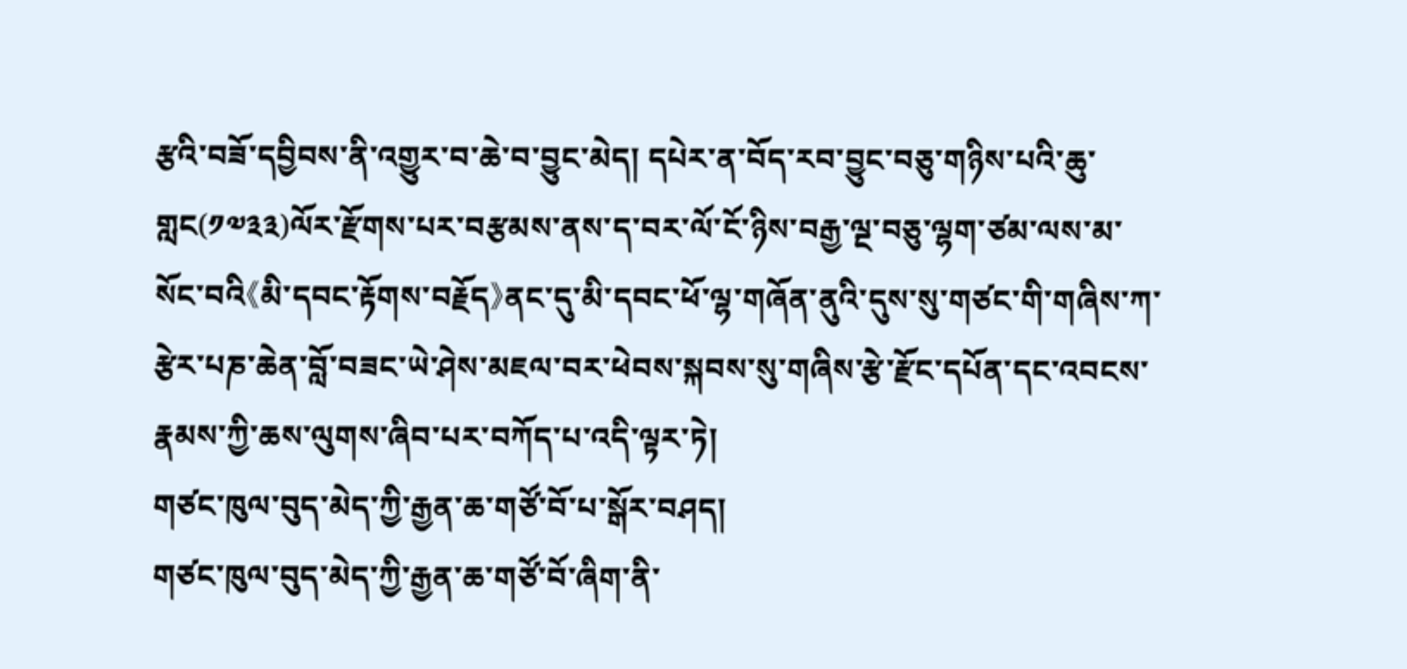རྩའི་བཟོ་དབྱིབས་ནི་འགྱུར་བ་ཆེ་བ་བྱུང་མེད། དཔེར་ན་བོད་རབ་བྱུང་བཅུ་གཉིས་པའི་ཆུ་གླང(༡༧༣༣)ལོར་རྫོགས་པར་བརྩམས་ནས་ད་བར་ལོ་ངོ་ཉིས་བརྒྱ་ལྔ་བཅུ་ལྷག་ཙམ་ལས་མ་སོང་བའི《མི་དབང་རྟོགས་བརྗོད》ནང་དུ་མི་དབང་ཕོ་ལྷ་གཞོན་ནུའི་དུས་སུ་གཙང་གི་གཞིས་ཀ་རྩེར་པཎ་ཆེན་བློ་བཟང་ཡེ་ཤེས་མཇལ་བར་ཕེབས་སྐབས་སུ་གཞིས་རྩེ་རྫོང་དཔོན་དང་འབངས་རྣམས་ཀྱི་ཆས་ལུགས་ཞིབ་པར་བཀོད་པ་འདི་ལྟར་ཏེ།
གཙང་ཁུལ་བུད་མེད་ཀྱི་རྒྱན་ཆ་གཙོ་བོ་པ་སྒོར་བཤད།
གཙང་ཁུལ་བུད་མེད་ཀྱི་རྒྱན་ཆ་གཙོ་བོ་ཞིག་ནི་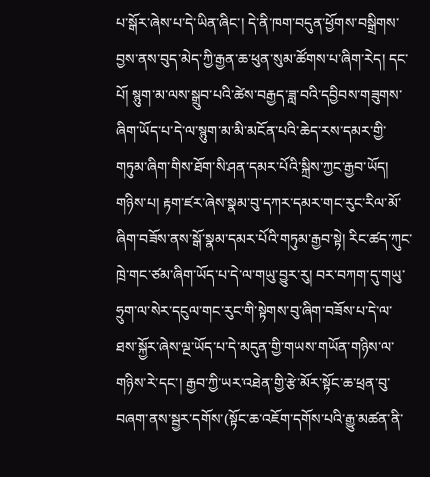པ་སྒོར་ཞེས་པ་དེ་ཡིན་ཞིང་། དེ་ནི་ཁག་བདུན་ཕྱོགས་བསྒྲིགས་བྱས་ནས་བུད་མེད་ཀྱི་རྒྱན་ཆ་ཕུན་སུམ་ཚོགས་པ་ཞིག་རེད། དང་པོ། སྙུག་མ་ལས་སྒྲུབ་པའི་ཚེས་བརྒྱད་ཟླ་བའི་དབྱིབས་གཟུགས་ཞིག་ཡོད་པ་དེ་ལ་སྙུག་མ་མི་མངོན་པའི་ཆེད་རས་དམར་གྱི་གཏུམ་ཞིག་གིས་ཐོག་སི་ཤན་དམར་པོའི་སྐྲིས་ཀྱང་རྒྱབ་ཡོད། གཉིས་པ། རྟག་ཛར་ཞེས་སྣམ་བུ་དཀར་དམར་གང་རུང་རིལ་མོ་ཞིག་བཟོས་ནས་སྒོ་སྣམ་དམར་པོའི་གཏུམ་རྒྱབ་སྟེ། རིང་ཚད་ཀུང་ཁྲེ་གང་ཙམ་ཞིག་ཡོད་པ་དེ་ལ་གཡུ་བྱུར་རུ། བར་བཀག་དུ་གཡུ་ཧྲུག་ལ་སེར་དངུལ་གང་རུང་གི་སྟེགས་བུ་ཞིག་བཟོས་པ་དེ་ལ་ཐས་སྐྱོར་ཞེས་ལྔ་ཡོད་པ་དེ་མདུན་གྱི་གཡས་གཡོན་གཉིས་ལ་གཉིས་རེ་དང་། རྒྱབ་ཀྱི་ཡར་འཐེན་གྱི་རྩེ་མོར་སྟོང་ཆ་ཕྲན་བུ་བཞག་ནས་སྦྱར་དགོས་(སྟོང་ཆ་འཇོག་དགོས་པའི་རྒྱུ་མཚན་ནི་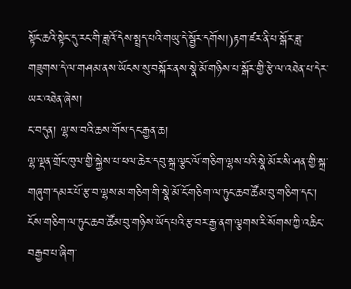སྟོང་ཆའི་སྟེང་དུ་རང་གི་ཟླའོ་དེས་སྤྲད་པའི་གཡུ་དེ་སྦྱོར་དགོས།)རྟག་ཛར་ནི་པ་སྒོར་ཟླ་གཟུགས་དེ་ལ་གཤམ་ནས་ཡོངས་སུ་བསྐོར་ནས་སྣེ་མོ་གཉིས་པ་སྒོར་གྱི་རྩེ་ལ་འཐེན་པ་དེར་ཡར་འཐེན་ཞེས།
ང་བདུན། ལྷ་ས་བའི་ཆས་གོས་དང་རྒྱན་ཆ།
ལྷ་ལྡན་གྲོང་ཁུལ་གྱི་སྐྱེས་པ་ཕལ་ཆེར་དབུ་སྐྲ་ལྕང་ལོ་གཅིག་ལྷས་པའི་སྣེ་མོར་སི་ཤན་གྱི་སྐྲ་གཞུག་དམར་པོ་རྩ་བ་ལྷས་མ་གཅིག་གི་སྣེ་མོ་ངོ་གཅིག་ལ་ཏུང་ཆབ་ཚོམ་བུ་གཅིག་དང་། ངོས་གཅིག་ལ་ཏུང་ཆབ་ཚོམ་བུ་གཉིས་ཡོད་པའི་རྩ་བར་རྒྱ་ནག་ལྕགས་རི་སོགས་ཀྱི་འཆིང་བརྒྱབ་པ་ཞིག་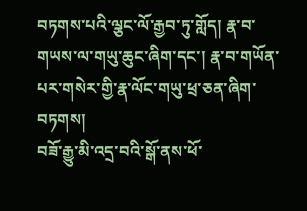བཏགས་པའི་ལྕང་ལོ་རྒྱབ་ཏུ་གློད། རྣ་བ་གཡས་ལ་གཡུ་ཆུང་ཞིག་དང་། རྣ་བ་གཡོན་པར་གསེར་གྱི་རྣ་ལོང་གཡུ་ཕྲ་ཅན་ཞིག་བཏགས།
བཟོ་རྒྱུ་མི་འདྲ་བའི་སྒོ་ནས་ཕོ་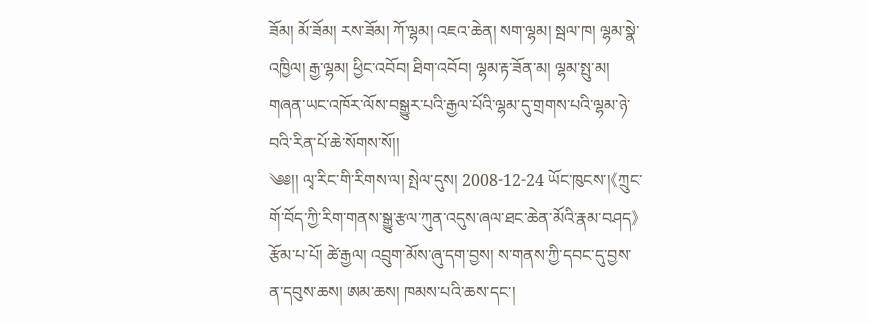ཟོམ། མོ་ཟོམ། རས་ཟོམ། ཀོ་ལྷམ། འཇའ་ཆེན། སག་ལྷམ། སྦལ་ཁ། ལྷམ་སྣེ་འཁྱིལ། རྒྱ་ལྷམ། ཕྱིང་འབོབ། ཐིག་འབོབ། ལྷམ་རྟ་ཟོན་མ། ལྷམ་སྤུ་མ། གཞན་ཡང་འཁོར་ལོས་བསྒྱུར་པའི་རྒྱལ་པོའི་ལྷམ་དུ་གྲགས་པའི་ལྷམ་ཉེ་བའི་རིན་པོ་ཆེ་སོགས་སོ།།
༄༅།། ལྭ་རིང་གི་རིགས་ལ། སྤེལ་དུས། 2008-12-24 ཡོང་ཁུངས་།《ཀྲུང་གོ་བོད་ཀྱི་རིག་གནས་སྒྱུ་རྩལ་ཀུན་འདུས་ཞལ་ཐང་ཆེན་མོའི་རྣམ་བཤད》རྩོམ་པ་པོ། ཚེ་རྒྱལ། འབྲུག་མོས་ཞུ་དག་བྱས། ས་གནས་ཀྱི་དབང་དུ་བྱས་ན་དབུས་ཆས། ཨམ་ཆས། ཁམས་པའི་ཆས་དང་།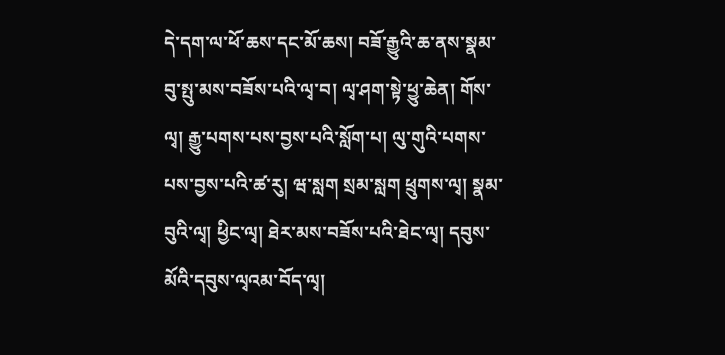དེ་དག་ལ་ཕོ་ཆས་དང་མོ་ཆས། བཟོ་རྒྱུའི་ཆ་ནས་སྣམ་བུ་སྤུ་མས་བཟོས་པའི་ལྭ་བ། ལྭ་ཤག་སྟེ་ཕྱུ་ཆེན། གོས་ལྭ། རྒྱུ་པགས་པས་བྱས་པའི་སློག་པ། ལུ་གུའི་པགས་པས་བྱས་པའི་ཚ་རུ། ཝ་སླག སྲམ་སླག ཕྲུགས་ལྭ། སྣམ་བུའི་ལྭ། ཕྱིང་ལྭ། ཐེར་མས་བཟོས་པའི་ཐེང་ལྭ། དབུས་མོའི་དབུས་ལྭའམ་བོད་ལྭ།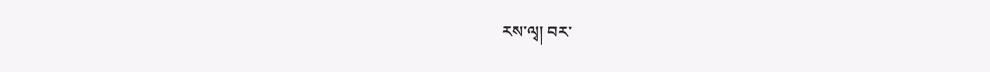རས་ལྭ། བར་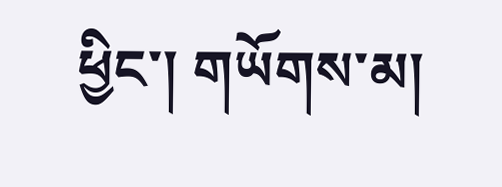ཕྱིང་། གཡོགས་མ།